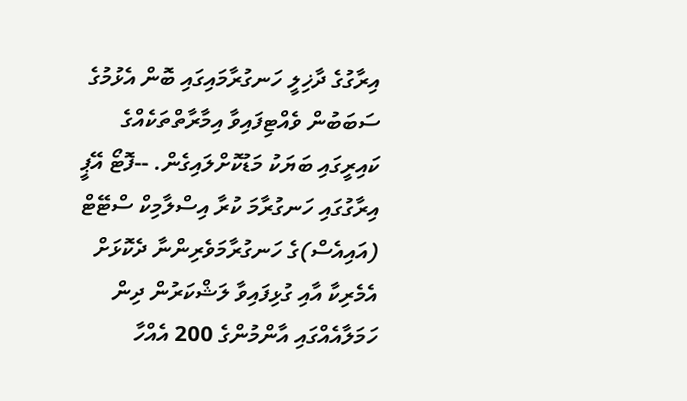އިރާގުގެ ދާޚިލީ ހަނގުރާމައިގައި ބޮން އެޅުމުގެ ސަބަބުން ވެއްޓިފައިވާ އިމާރާތްތަކެއްގެ ކައިރީގައި ބަޔަކު މަޑުކޮށްލައިގެން. --ފޮޓޯ އޭޕީ
އިރާގުގައި ހަނގުރާމަ ކުރާ އިސްލާމިކް ސްޓޭޓް (އައިއެސް)ގެ ހަނގުރާމަވެރިންނާ ދެކޮޅަށް އެމެރިކާ އާއި ގުޅިފައިވާ ލަޝްކަރުން ދިން ހަމަލާއެއްގައި އާންމުންގެ 200 އެއްހާ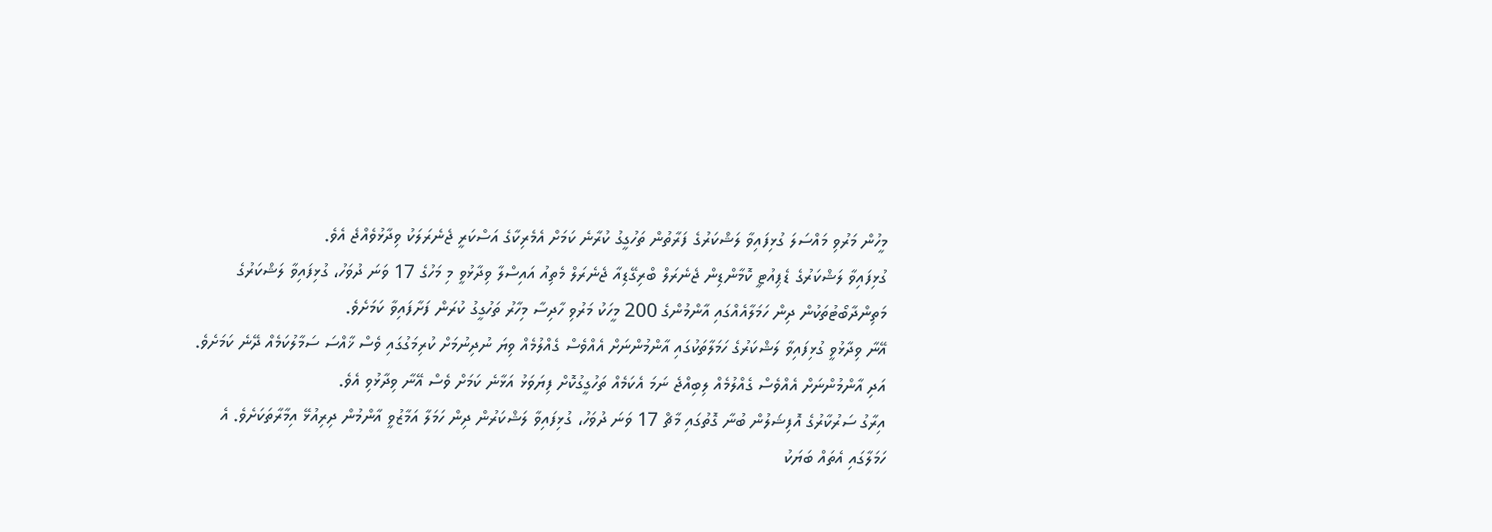މީހުން މަރުވި މައްސަލަ ގުޅިފައިވާ ލަޝްކަރުގެ ފަރާތުން ތަހުގީގު ކުރާނެ ކަމަށް އެމެރިކާގެ އަސްކަރީ ޖެނެރަލަކު ވިދާޅުވެއްޖެ އެވެ.
ގުޅިފައިވާ ލަޝްކަރުގެ ޑެޕިއުޓީ ކޮމާންޑިން ޖެނެރަލް ބްރިގޭޑިއާ ޖެނެރަލް މެތިއު އައިސްލާ ވިދާޅުވީ މި މަހުގެ 17 ވަނަ ދުވަހު، ގުޅިފައިވާ ލަޝްކަރުގެ މަތިންދާބޯޓުތަކުން ދިން ހަމަލާއެއްގައި އާންމުންގެ 200 މީހަކު މަރުވި ހާދިސާ މިހާރު ތަހުގީގު ކުރަން ފަށާފައިވާ ކަމަށެވެ.
އޭނާ ވިދާޅުވީ ގުޅިފައިވާ ލަޝްކަރުގެ ހަމަލާތަކުގައި އާންމުންނަށް އެއްވެސް ގެއްލުމެއް ވިޔަ ނުދިނުމަށް ކުރިމަގުގައި ވެސް ޚާއްސަ ސަމާލުކަމެއް ދޭނެ ކަމަށެވެ. އަދި އާންމުންނަށް އެއްވެސް ގެއްލުމެއް ލިބިއްޖެ ނަމަ އެކަމެއް ތަހުގީގުކޮށް ފިޔަވަޅު އަޅާނެ ކަމަށް ވެސް އޭނާ ވިދާޅުވި އެވެ.
އިރާގު ސަރުކާރުގެ އޮފިޝަލުން ބުނާ ގޮތުގައި މާޗް 17 ވަނަ ދުވަހު، ގުޅިފައިވާ ލަޝްކަރުން ދިން ހަމަލާ އަމާޒުވީ އާންމުން ދިރިއުޅޭ އިމާރާތަކަށެވެ. އެ ހަމަލާގައި އެތައް ބަޔަކު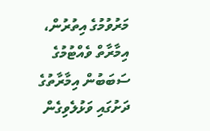މަރުވުމުގެ އިތުރުން، އިމާރާތް ވެއްޓުމުގެ ސަބަބުން އިމާރާތުގެ ދަށުގައި ވަޅުލެވިގެން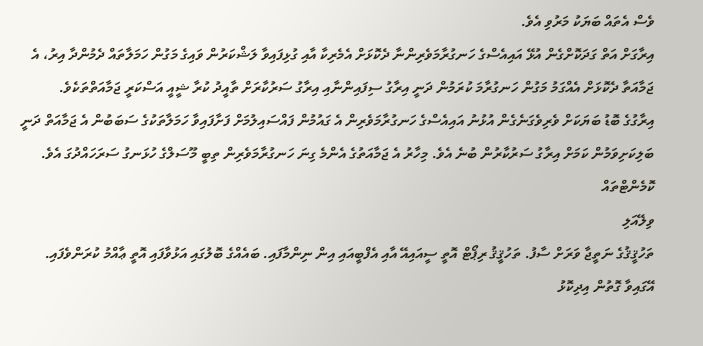ވެސް އެތައް ބަޔަކު މަރުވި އެވެ.
އިރާގަށް އަތް ގަދަކޮށްގެން އުޅޭ އައިއެސްގެ ހަނގުރާމަވެރިންނާ ދެކޮޅަށް އެމެރިކާ އާއި ގުޅިފައިވާ ލަޝްކަރުން ވައިގެ މަގުން ހަމަލާތައް ދެމުންދާ އިރު، އެ ޖަމާއަތާ ދެކޮޅަށް އެއްގަމު މަގުން ހަނގުރާމަ ކުރަމުން ދަނީ އިރާގު ސިފައިންނާއި އިރާގު ސަރުކާރަށް ތާއީދު ކުރާ ޝީއީ އަސްކަރީ ޖަމާއަތްތަކެވެ.
އިރާގުގެ ބޮޑު ބަޔަކަށް ވެރިވެގަނެގެން އުޅުނު އައިއެސްގެ ހަނގުރާމަވެރިން އެ ގައުމުން ފައްސައިލުމަށް ފަށާފައިވާ ހަމަލާތަކުގެ ސަބަބުން އެ ޖަމާއަތް ދަނީ ބަލިކަށިވަމުން ކަމަށް އިރާގު ސަރުކާރުން ބުނެ އެވެ. މިހާރު އެ ޖަމާއަތުގެ އެންމެ ގިނަ ހަނގުރާމަވެރިން ތިބީ މޫސަލްގެ ހުޅަނގު ސަރަހައްދުގަ އެވެ.
ކޮމެންޓްތައް
ވިލޭއަލި
ތަހުޤީޤުގެ ނަތީޖާ ވަރަށް ސާފު. ތަހުޤީޤު ރިޕޯޓް އޮތީ ސީއައިއޭ އާއި އެފްބީއައި އިން ނިންމާފައި. ބައެއްގެ ބޮލުގައި އަޅުވާފައި އޮތީ ޢާއްމު ކުރަންވެފައި. އޭގައިވާ ގޮތުން އިދިކޮޅު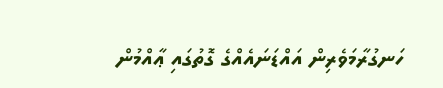ހަނގުރާމަވެރިން އައްޑަނައެއްގެ ގޮތުގައި ޢާއްމުން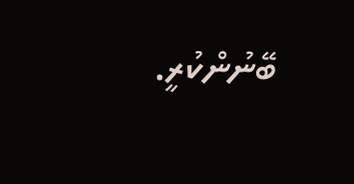ބޭނުންކުރީ.